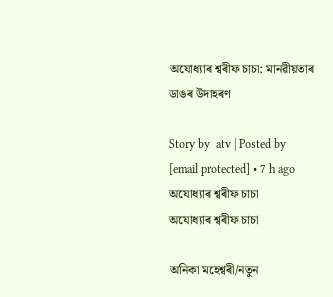অযোধ্যাৰ শ্বৰীফ চাচা: মানৱীয়তাৰ ডাঙৰ উদাহৰণ

Story by  atv | Posted by  [email protected] • 7 h ago
অযোধ্যাৰ শ্বৰীফ চাচা
অযোধ্যাৰ শ্বৰীফ চাচা

অনিকা মহেশ্বৰী/নতুন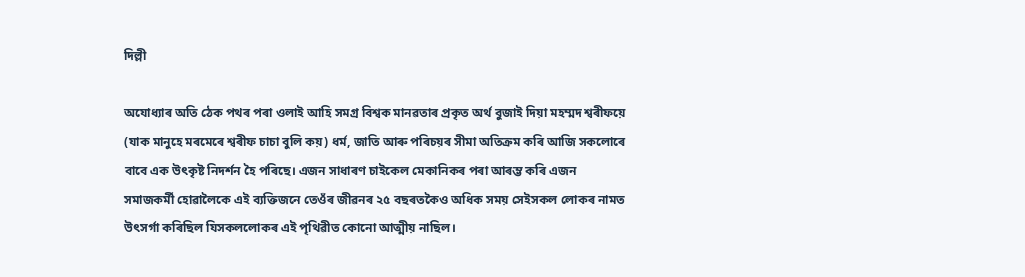দিল্লী

অযোধ্যাৰ অতি ঠেক পথৰ পৰা ওলাই আহি সমগ্ৰ বিশ্বক মানৱতাৰ প্ৰকৃত অৰ্থ বুজাই দিয়া মহম্মদ শ্বৰীফয়ে (যাক মানুহে মৰমেৰে শ্বৰীফ চাচা বুলি কয়) ধৰ্ম, জাতি আৰু পৰিচয়ৰ সীমা অতিক্ৰম কৰি আজি সকলোৰে বাবে এক উৎকৃষ্ট নিদৰ্শন হৈ পৰিছে। এজন সাধাৰণ চাইকেল মেকানিকৰ পৰা আৰম্ভ কৰি এজন সমাজকৰ্মী হোৱালৈকে এই ব্যক্তিজনে তেওঁৰ জীৱনৰ ২৫ বছৰতকৈও অধিক সময় সেইসকল লোকৰ নামত উৎসৰ্গা কৰিছিল যিসকললোকৰ এই পৃথিৱীত কোনো আত্মীয় নাছিল।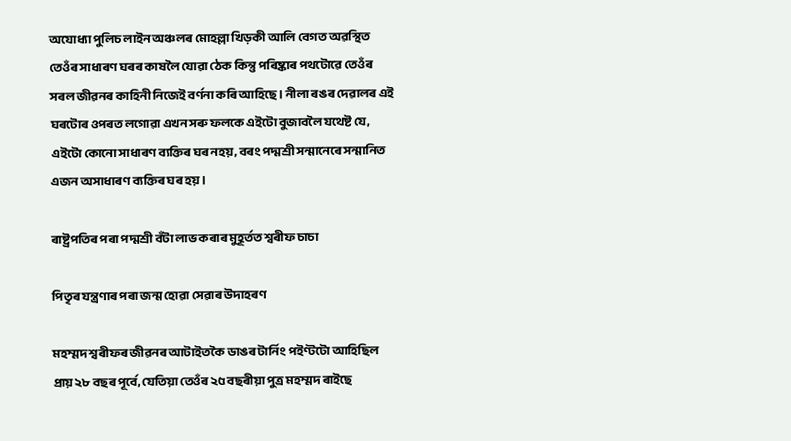অযোধ্যা পুলিচ লাইন অঞ্চলৰ মোহল্লা খিড়কী আলি বেগত অৱস্থিত তেওঁৰ সাধাৰণ ঘৰৰ কাষলৈ যোৱা ঠেক কিন্তু পৰিষ্কাৰ পথটোৱে তেওঁৰ সৰল জীৱনৰ কাহিনী নিজেই বৰ্ণনা কৰি আহিছে। নীলা ৰঙৰ দেৱালৰ এই ঘৰটোৰ ওপৰত লগোৱা এখন সৰু ফলকে এইটো বুজাবলৈ যথেষ্ট যে, এইটো কোনো সাধাৰণ ব্যক্তিৰ ঘৰ নহয়, বৰং পদ্মশ্ৰী সন্মানেৰে সন্মানিত এজন অসাধাৰণ ব্যক্তিৰ ঘৰ হয়।

ৰাষ্ট্ৰপতিৰ পৰা পদ্মশ্ৰী বঁটা লাভ কৰাৰ মুহূৰ্তত শ্বৰীফ চাচা

পিতৃৰ যন্ত্ৰণাৰ পৰা জন্ম হোৱা সেৱাৰ উদাহৰণ

মহম্মদ শ্বৰীফৰ জীৱনৰ আটাইতকৈ ডাঙৰ টাৰ্নিং পইণ্টটো আহিছিল প্ৰায় ২৮ বছৰ পূৰ্বে, যেতিয়া তেওঁৰ ২৫ বছৰীয়া পুত্ৰ মহম্মদ ৰাইছে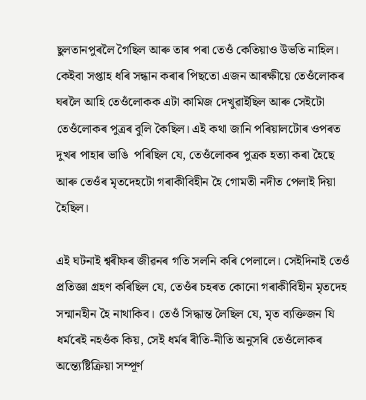ছুলতানপুৰলৈ গৈছিল আৰু তাৰ পৰা তেওঁ কেতিয়াও উভতি নাহিল। কেইবা সপ্তাহ ধৰি সন্ধান কৰাৰ পিছতো এজন আৰক্ষীয়ে তেওঁলোকৰ ঘৰলৈ আহি তেওঁলোকক এটা কামিজ দেখুৱাইছিল আৰু সেইটো তেওঁলোকৰ পুত্ৰৰ বুলি কৈছিল। এই কথা জানি পৰিয়ালটোৰ ওপৰত দুখৰ পাহাৰ ভাঙি  পৰিছিল যে, তেওঁলোকৰ পুত্ৰক হত্যা কৰা হৈছে আৰু তেওঁৰ মৃতদেহটো গৰাকীবিহীন হৈ গোমতী নদীত পেলাই দিয়া হৈছিল।

এই ঘটনাই শ্বৰীফৰ জীৱনৰ গতি সলনি কৰি পেলালে। সেইদিনাই তেওঁ প্ৰতিজ্ঞা গ্ৰহণ কৰিছিল যে, তেওঁৰ চহৰত কোনো গৰাকীবিহীন মৃতদেহ সন্মানহীন হৈ নাথাকিব। তেওঁ সিদ্ধান্ত লৈছিল যে, মৃত ব্যক্তিজন যি ধৰ্মৰেই নহওঁক কিয়, সেই ধৰ্মৰ ৰীতি-নীতি অনুসৰি তেওঁলোকৰ অন্ত্যেষ্টিক্ৰিয়া সম্পূৰ্ণ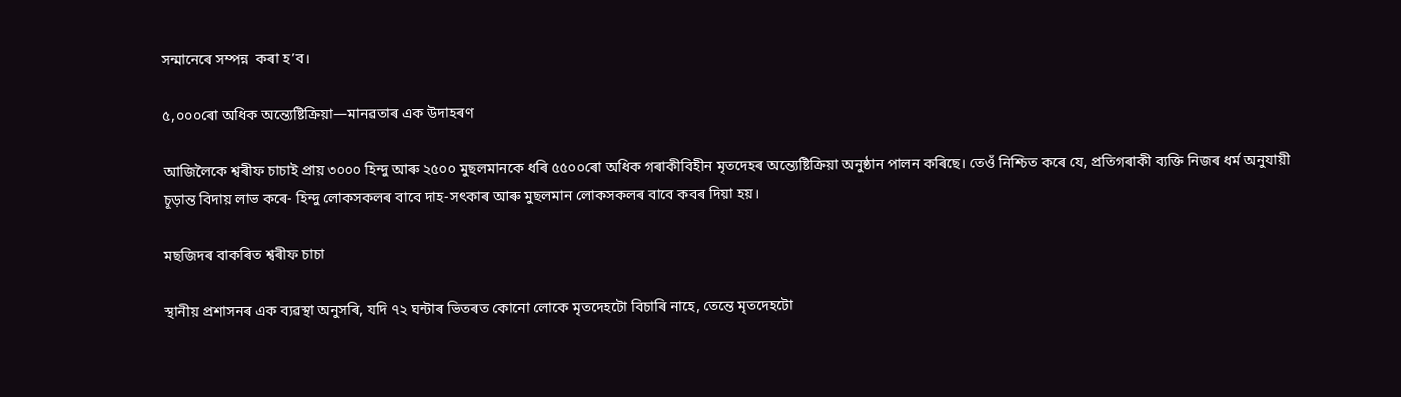সন্মানেৰে সম্পন্ন  কৰা হ’ব।

৫,০০০ৰো অধিক অন্ত্যেষ্টিক্ৰিয়া—মানৱতাৰ এক উদাহৰণ

আজিলৈকে শ্বৰীফ চাচাই প্ৰায় ৩০০০ হিন্দু আৰু ২৫০০ মুছলমানকে ধৰি ৫৫০০ৰো অধিক গৰাকীবিহীন মৃতদেহৰ অন্ত্যেষ্টিক্ৰিয়া অনুষ্ঠান পালন কৰিছে। তেওঁ নিশ্চিত কৰে যে, প্ৰতিগৰাকী ব্যক্তি নিজৰ ধৰ্ম অনুযায়ী চূড়ান্ত বিদায় লাভ কৰে- হিন্দু লোকসকলৰ বাবে দাহ-সৎকাৰ আৰু মুছলমান লোকসকলৰ বাবে কবৰ দিয়া হয়।

মছজিদৰ বাকৰিত শ্বৰীফ চাচা

স্থানীয় প্ৰশাসনৰ এক ব্যৱস্থা অনুসৰি, যদি ৭২ ঘন্টাৰ ভিতৰত কোনো লোকে মৃতদেহটো বিচাৰি নাহে, তেন্তে মৃতদেহটো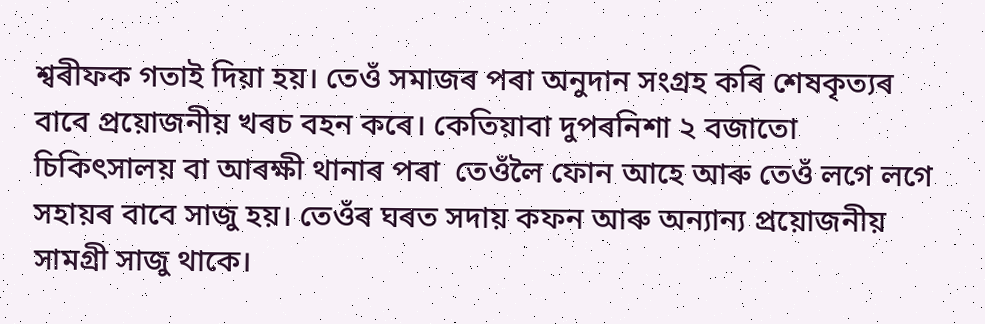শ্বৰীফক গতাই দিয়া হয়। তেওঁ সমাজৰ পৰা অনুদান সংগ্ৰহ কৰি শেষকৃত্যৰ বাবে প্ৰয়োজনীয় খৰচ বহন কৰে। কেতিয়াবা দুপৰনিশা ২ বজাতো চিকিৎসালয় বা আৰক্ষী থানাৰ পৰা  তেওঁলৈ ফোন আহে আৰু তেওঁ লগে লগে সহায়ৰ বাবে সাজু হয়। তেওঁৰ ঘৰত সদায় কফন আৰু অন্যান্য প্ৰয়োজনীয় সামগ্ৰী সাজু থাকে।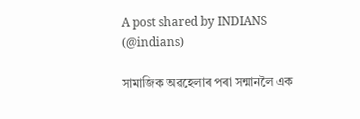A post shared by INDIANS (@indians)

সামাজিক অৱহেলাৰ পৰা সন্মানলৈ এক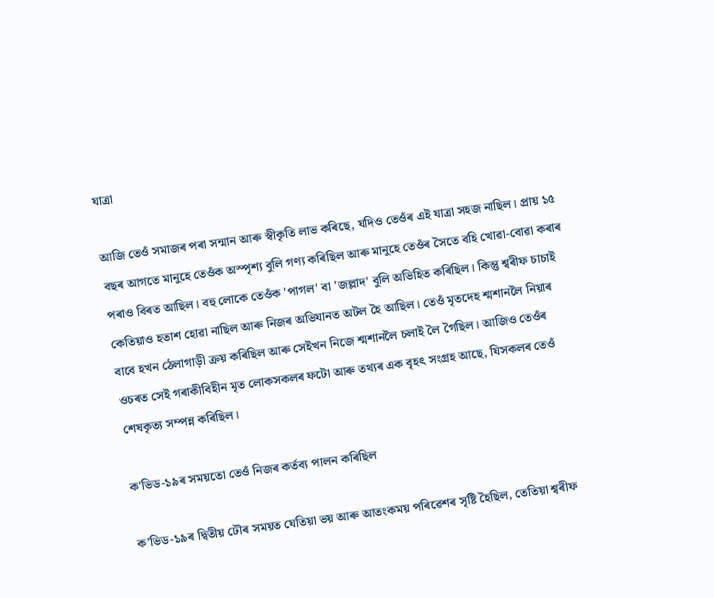যাত্ৰা

আজি তেওঁ সমাজৰ পৰা সন্মান আৰু স্বীকৃতি লাভ কৰিছে, যদিও তেওঁৰ এই যাত্ৰা সহজ নাছিল। প্ৰায় ১৫ বছৰ আগতে মানুহে তেওঁক অস্পৃশ্য বুলি গণ্য কৰিছিল আৰু মানুহে তেওঁৰ সৈতে বহি খোৱা-বোৱা কৰাৰ পৰাও বিৰত আছিল। বহু লোকে তেওঁক 'পাগল' বা 'জল্লাদ' বুলি অভিহিত কৰিছিল। কিন্তু শ্বৰীফ চাচাই কেতিয়াও হতাশ হোৱা নাছিল আৰু নিজৰ অভিযানত অটল হৈ আছিল। তেওঁ মৃতদেহ শ্মশানলৈ নিয়াৰ বাবে হখন ঠেলাগাড়ী ক্ৰয় কৰিছিল আৰু সেইখন নিজে শ্মশানলৈ চলাই লৈ গৈছিল। আজিও তেওঁৰ ওচৰত সেই গৰাকীবিহীন মৃত লোকসকলৰ ফটো আৰু তথ্যৰ এক বৃহৎ সংগ্ৰহ আছে, যিসকলৰ তেওঁ শেষকৃত্য সম্পন্ন কৰিছিল।

ক'ভিড-১৯ৰ সময়তো তেওঁ নিজৰ কৰ্তব্য পালন কৰিছিল

ক’ভিড-১৯ৰ দ্বিতীয় ঢৌৰ সময়ত যেতিয়া ভয় আৰু আতংকময় পৰিৱেশৰ সৃষ্টি হৈছিল, তেতিয়া শ্বৰীফ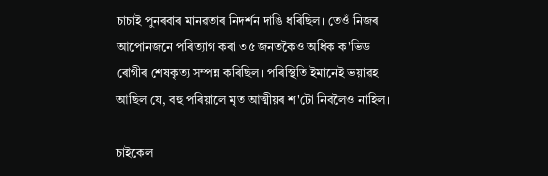চাচাই পুনৰবাৰ মানৱতাৰ নিদৰ্শন দাঙি ধৰিছিল। তেওঁ নিজৰ আপোনজনে পৰিত্যাগ কৰা ৩৫ জনতকৈও অধিক ক'ভিড ৰোগীৰ শেষকৃত্য সম্পন্ন কৰিছিল। পৰিস্থিতি ইমানেই ভয়াৱহ আছিল যে, বহু পৰিয়ালে মৃত আত্মীয়ৰ শ'টো নিবলৈও নাহিল।

চাইকেল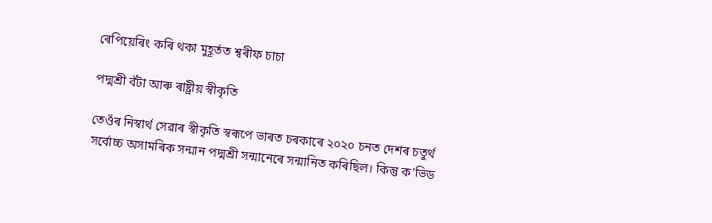ৰেপিয়েৰিং কৰি থকা মুহূৰ্তত শ্বৰীফ চাচা

পদ্মশ্ৰী বঁটা আৰু ৰাষ্ট্ৰীয় স্বীকৃতি

তেওঁৰ নিস্বাৰ্থ সেৱাৰ স্বীকৃতি স্বৰূপে ভাৰত চৰকাৰে ২০২০ চনত দেশৰ চতুৰ্থ সৰ্বোচ্চ অসামৰিক সন্মান পদ্মশ্ৰী সন্মানেৰে সন্মানিত কৰিছিল। কিন্তু ক'ভিড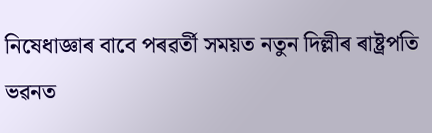নিষেধাজ্ঞাৰ বাবে পৰৱৰ্তী সময়ত নতুন দিল্লীৰ ৰাষ্ট্ৰপতি ভৱনত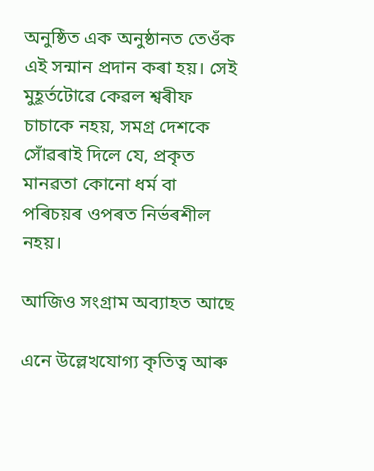অনুষ্ঠিত এক অনুষ্ঠানত তেওঁক এই সন্মান প্ৰদান কৰা হয়। সেই মুহূৰ্তটোৱে কেৱল শ্বৰীফ চাচাকে নহয়, সমগ্ৰ দেশকে সোঁৱৰাই দিলে যে, প্ৰকৃত মানৱতা কোনো ধৰ্ম বা পৰিচয়ৰ ওপৰত নিৰ্ভৰশীল নহয়।

আজিও সংগ্ৰাম অব্যাহত আছে

এনে উল্লেখযোগ্য কৃতিত্ব আৰু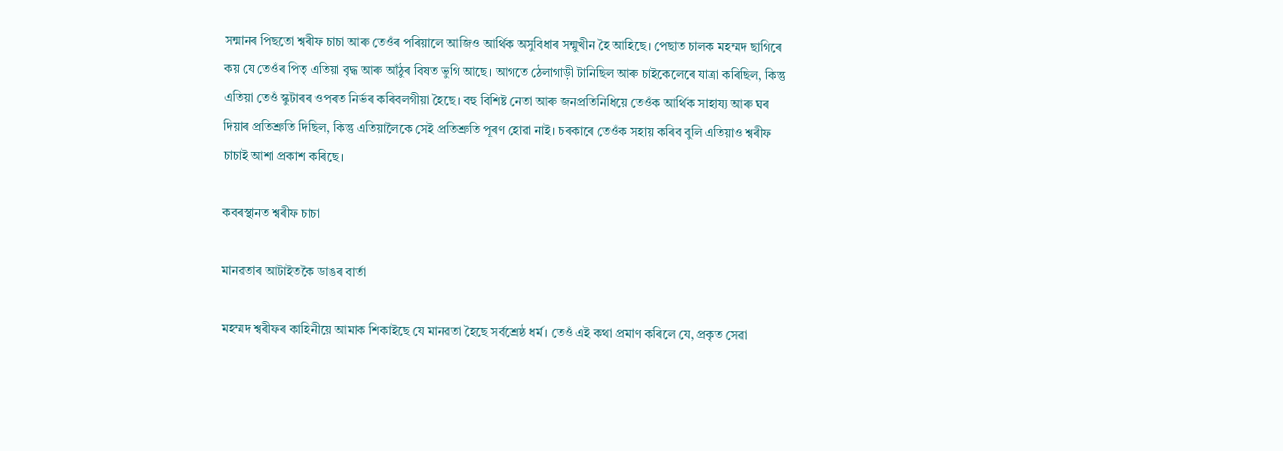সন্মানৰ পিছতো শ্বৰীফ চাচা আৰু তেওঁৰ পৰিয়ালে আজিও আৰ্থিক অসুবিধাৰ সন্মুখীন হৈ আহিছে। পেছাত চালক মহম্মদ ছাগিৰে কয় যে তেওঁৰ পিতৃ এতিয়া বৃদ্ধ আৰু আঁঠুৰ বিষত ভুগি আছে। আগতে ঠেলাগাড়ী টানিছিল আৰু চাইকেলেৰে যাত্ৰা কৰিছিল, কিন্তু এতিয়া তেওঁ স্কুটাৰৰ ওপৰত নিৰ্ভৰ কৰিবলগীয়া হৈছে। বহু বিশিষ্ট নেতা আৰু জনপ্ৰতিনিধিয়ে তেওঁক আৰ্থিক সাহায্য আৰু ঘৰ দিয়াৰ প্ৰতিশ্ৰুতি দিছিল, কিন্তু এতিয়ালৈকে সেই প্ৰতিশ্ৰুতি পূৰণ হোৱা নাই। চৰকাৰে তেওঁক সহায় কৰিব বুলি এতিয়াও শ্বৰীফ চাচাই আশা প্ৰকাশ কৰিছে।

কবৰস্থানত শ্বৰীফ চাচা

মানৱতাৰ আটাইতকৈ ডাঙৰ বাৰ্তা

মহম্মদ শ্বৰীফৰ কাহিনীয়ে আমাক শিকাইছে যে মানৱতা হৈছে সৰ্বশ্ৰেষ্ঠ ধৰ্ম। তেওঁ এই কথা প্ৰমাণ কৰিলে যে, প্ৰকৃত সেৱা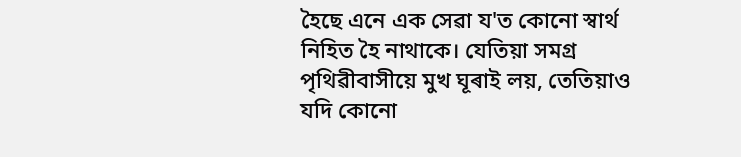হৈছে এনে এক সেৱা য'ত কোনো স্বাৰ্থ নিহিত হৈ নাথাকে। যেতিয়া সমগ্ৰ পৃথিৱীবাসীয়ে মুখ ঘূৰাই লয়, তেতিয়াও যদি কোনো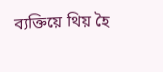ব্যক্তিয়ে থিয় হৈ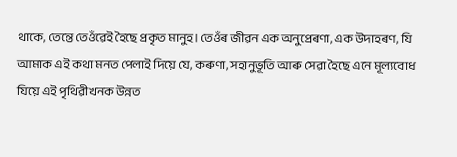থাকে, তেন্তে তেওঁৱেই হৈছে প্ৰকৃত মানুহ। তেওঁৰ জীৱন এক অনুপ্ৰেৰণা, এক উদাহৰণ, যি আমাক এই কথা মনত পেলাই দিয়ে যে, কৰুণা, সহানুভূতি আৰু সেৱা হৈছে এনে মূল্যবোধ যিয়ে এই পৃথিৱীখনক উন্নত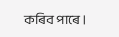কৰিব পাৰে।